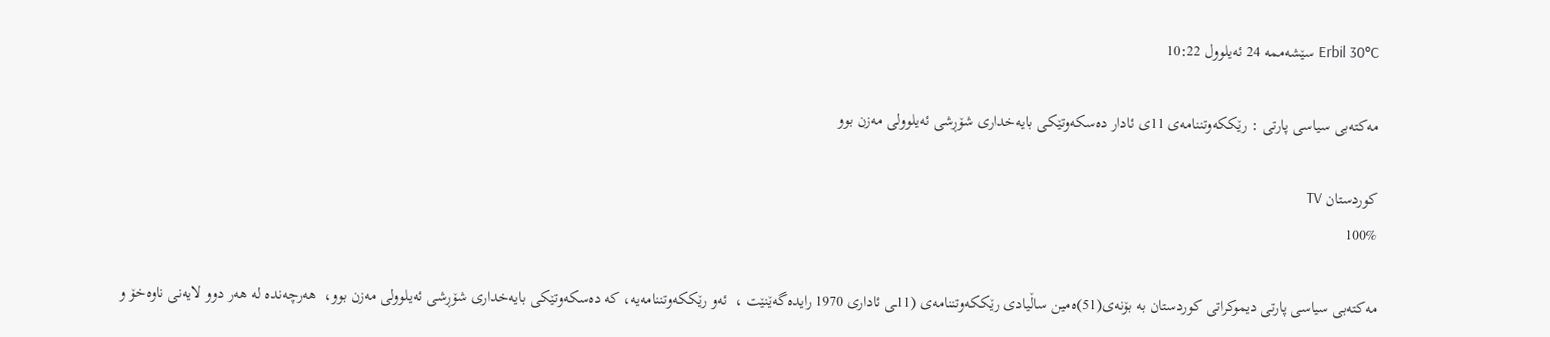Erbil 30°C سێشەممە 24 ئەیلوول 10:22

مه‌کته‌بی سیاسی پارتی : رێککه‌وتننامه‌ی 11ی ئادار ده‌سکه‌وتێکی بایه‌خداری شۆڕشی ئه‌یلوولی مه‌زن بوو

کوردستان TV
100%

مه‌كته‌بی سیاسی پارتی دیموكراتی كوردستان به‌ بۆنه‌ی(51)ه‌مین ساڵیادی رێككه‌وتننامه‌ی (11ـی ئاداری 1970 رایده‌گه‌ێنێت ،  ئه‌و رێككه‌وتننامه‌یه‌، كه‌ ده‌سكه‌وتێكی بایه‌خداری شۆڕشی ئه‌یلوولی مه‌زن بوو،  هه‌رچه‌نده‌ له‌ هه‌ر دوو لایه‌نی ناوه‌خۆ و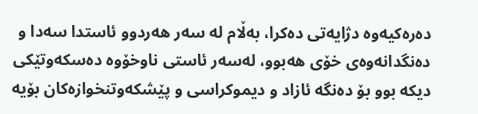ده‌ره‌كیه‌وه‌ دژایه‌تی ده‌كرا، به‌ڵام له‌ سه‌ر هه‌ردوو ئاستدا سه‌دا و ده‌نگدانه‌وه‌ی خۆی هه‌بوو، له‌سه‌ر ئاستی ناوخۆوه‌ ده‌سكه‌وتێكی دیكه‌ بوو بۆ ده‌نگه‌ ئازاد و دیموكراسی و پێشكه‌وتنخوازه‌كان بۆیه‌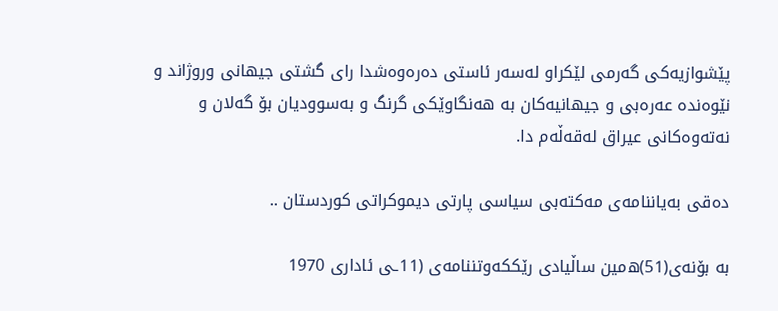پێشوازیه‌كی گه‌رمی لێكراو له‌سه‌ر ئاستی ده‌ره‌وه‌شدا رای گشتی جیهانی وروژاند و نێوه‌نده‌ عه‌ره‌بی و جیهانیه‌كان به‌ هه‌نگاوێكی گرنگ و به‌سوودیان بۆ گه‌لان و نه‌ته‌وه‌كانی عیراق له‌قه‌ڵه‌م دا.

ده‌قی به‌یاننامه‌ی مه‌كته‌بی سیاسی پارتی دیموكراتی كوردستان ..

به‌ بۆنه‌ی(51)ه‌مین ساڵیادی رێككه‌وتننامه‌ی (11ـی ئاداری 1970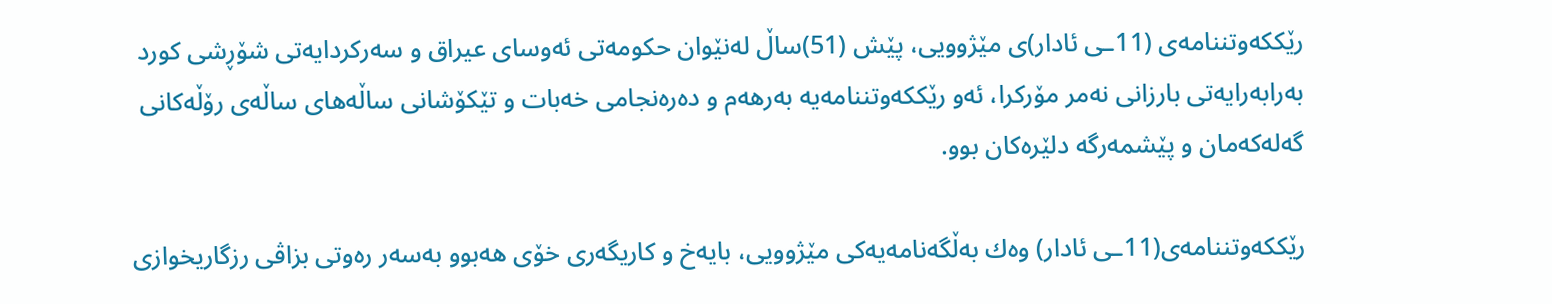رێككه‌وتننامه‌ی (11ـی ئادار)ی مێژوویی، پێش (51)ساڵ له‌نێوان حكومه‌تی ئه‌وسای عیراق و سه‌ركردایه‌تی شۆڕشی كورد به‌رابه‌رایه‌تی بارزانی نه‌مر مۆركرا، ئه‌و رێككه‌وتننامه‌یه‌ به‌رهه‌م و ده‌ره‌نجامی خه‌بات و تێكۆشانی ساڵه‌های ساڵه‌ی رۆڵه‌كانی گه‌له‌كه‌مان و پێشمه‌رگه‌ دلێره‌كان بوو.

رێككه‌وتننامه‌ی(11ـی ئادار) وه‌ك به‌ڵگه‌نامه‌یه‌كی مێژوویی، بایه‌خ و كاریگه‌ری خۆی هه‌بوو به‌سه‌ر ره‌وتی بزاڤی رزگاریخوازی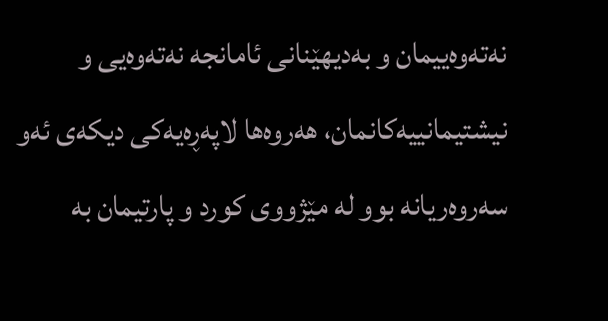نه‌ته‌وه‌ییمان و به‌دیهێنانی ئامانجه‌ نه‌ته‌وه‌یی و نیشتیمانییه‌كانمان، هه‌روه‌ها لاپه‌ڕه‌یه‌كی دیكه‌ی ئه‌و سه‌روه‌ریانه‌ بوو له‌ مێژووی كورد و پارتیمان به‌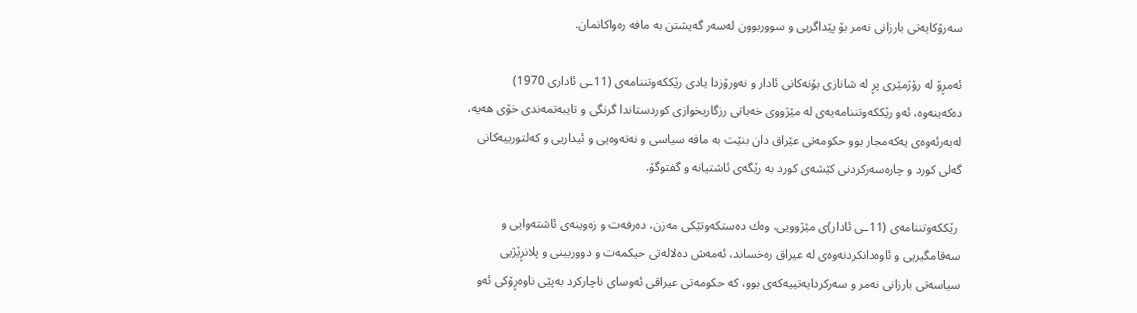سه‌رۆكایه‌تی بارزانی نه‌مر بۆ پێداگریی و سووربوون له‌سه‌ر گه‌یشتن به‌ مافه‌ ره‌واكانمان.

ئه‌مڕۆ له‌ رۆژمێری پڕ له‌ شانازی بۆنه‌كانی ئادار و نه‌ورۆزدا یادی رێككه‌وتننامه‌ی (11ـی ئاداری 1970) ده‌كه‌ینه‌وه‌، ئه‌و رێككه‌وتننامه‌یه‌ی له‌ مێژووی خه‌باتی رزگاریخوازی كوردستاندا گرنگی و تایبه‌تمه‌ندی خۆی هه‌یه‌، له‌به‌رئه‌وه‌ی یه‌كه‌مجار بوو حكومه‌تی عێراق دان بنێت به‌ مافه‌ سیاسی و نه‌ته‌وه‌یی و ئیداریی و كه‌لتورییه‌كانی گه‌لی كورد و چاره‌سه‌ركردنی كێشه‌ی كورد به‌ رێگه‌ی ئاشتیانه‌ و گفتوگۆ.

 رێككه‌وتننامه‌ی (11ـی ئادار)ی مێژوویی، وه‌ك ده‌ستكه‌وتێكی مه‌زن، ده‌رفه‌ت و زه‌وینه‌ی ئاشته‌وایی و سه‌قامگیریی و ئاوه‌دانكردنه‌وه‌ی له‌ عیراق ره‌خساند، ئه‌مه‌ش ده‌لاله‌تی حیكمه‌ت و دووربینی و پلانڕێژیی سیاسه‌تی بارزانی نه‌مر و سه‌ركردایه‌تییه‌كه‌ی بوو، كه‌ حكومه‌تی عیراقی ئه‌وسای ناچاركرد به‌پێی ناوه‌ڕۆكی ئه‌و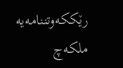رێككه‌وتننامه‌یه‌ ملكه‌چ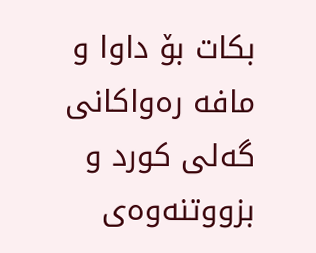بكات بۆ داوا و مافه‌ ره‌واكانی گه‌لی كورد و بزووتنه‌وه‌ی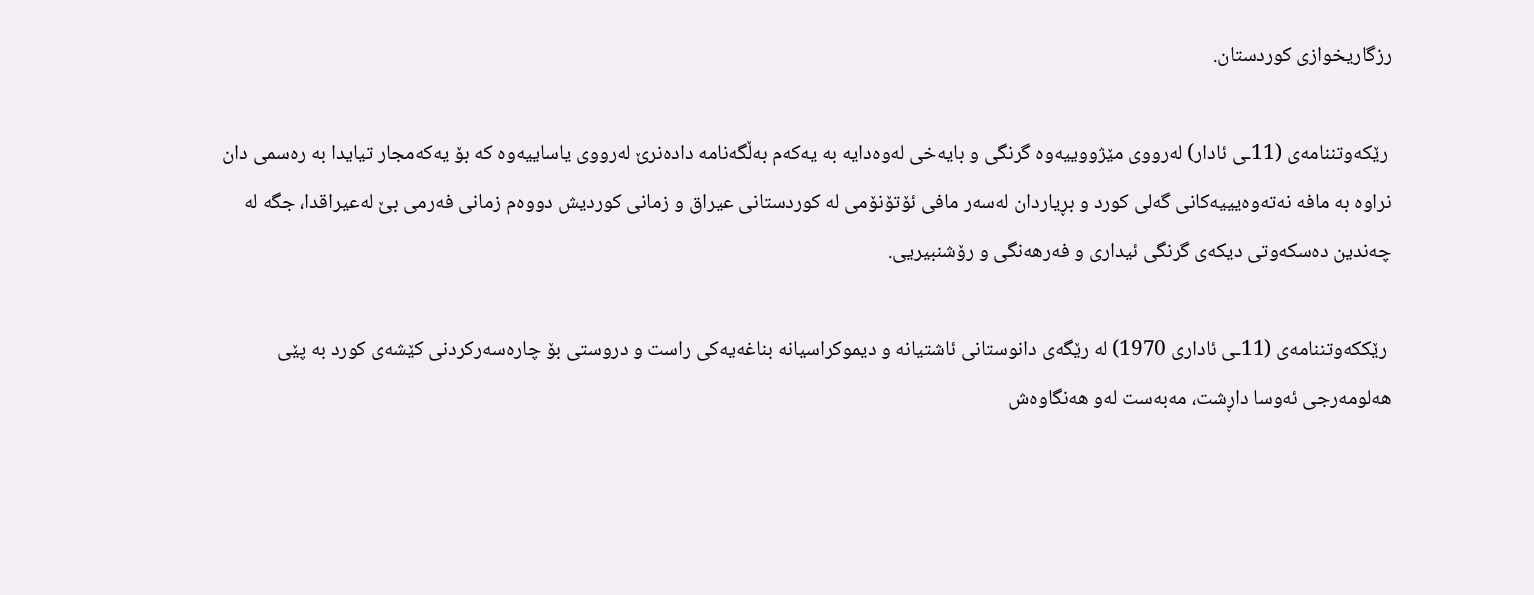رزگاریخوازی كوردستان.

 رێكه‌وتننامه‌ی (11ـی ئادار) له‌رووی مێژووییه‌وه‌ گرنگی و بایه‌خی له‌وه‌دایه‌ به‌ یه‌كه‌م به‌ڵگه‌نامه‌ داده‌نرێ له‌رووی یاساییه‌وه‌ كه‌ بۆ یه‌كه‌مجار تیایدا به‌ ره‌سمی دان نراوه‌ به‌ مافه‌ نه‌ته‌وه‌یییه‌كانی گه‌لی كورد و بڕیاردان له‌سه‌ر مافی ئۆتۆنۆمی له‌ كوردستانی عیراق و زمانی كوردیش دووه‌م زمانی فه‌رمی بێ له‌عیراقدا، جگه‌ له‌ چه‌ندین ده‌سكه‌وتی دیكه‌ی گرنگی ئیداری و فه‌رهه‌نگی و رۆشنبیریی.

 رێككه‌وتننامه‌ی (11ـی ئاداری 1970) له‌ رێگه‌ی دانوستانی ئاشتیانه‌ و دیموكراسیانه‌ بناغه‌یه‌كی راست و دروستی بۆ چاره‌سه‌ركردنی كێشه‌ی كورد به‌ پێی هه‌لومه‌رجی ئه‌وسا داڕشت، مه‌به‌ست له‌و هه‌نگاوه‌ش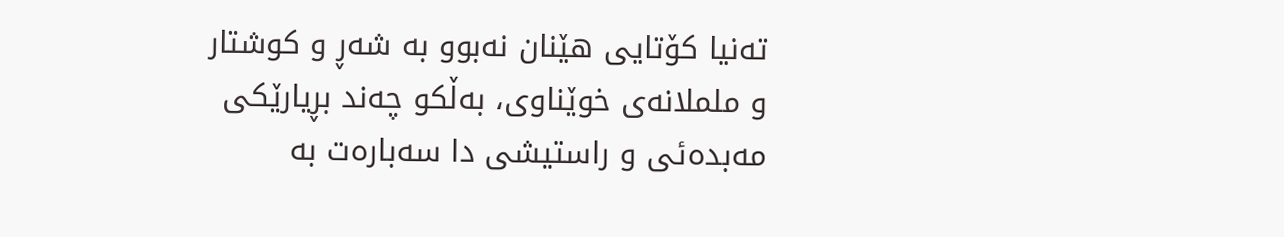ته‌نیا كۆتایی هێنان نه‌بوو به‌ شه‌ڕ و كوشتار و ململانه‌ی خوێناوی، به‌ڵكو چه‌ند بڕیارێكی مه‌بده‌ئی و راستیشی دا سه‌باره‌ت به‌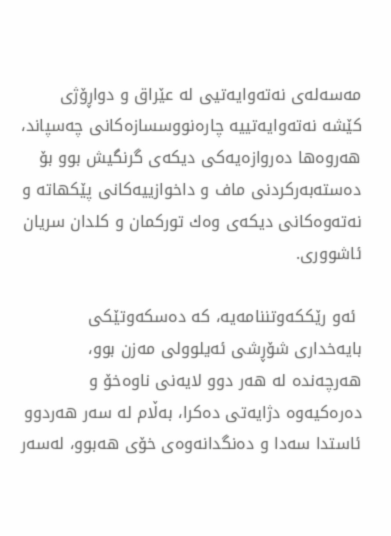مه‌سه‌له‌ی نه‌ته‌وایه‌تیی له‌ عێراق و دواڕۆژی كێشه‌ نه‌ته‌وایه‌تییه‌ چاره‌نووسسازه‌كانی چه‌سپاند، هه‌روه‌ها ده‌روازه‌یه‌كی دیكه‌ی گرنگیش بوو بۆ ده‌سته‌به‌ركردنی ماف و داخوازییه‌كانی پێكهاته‌ و نه‌ته‌وه‌كانی دیكه‌ی وه‌ك توركمان و كلدان سریان ئاشووری.

 ئه‌و رێككه‌وتننامه‌یه‌، كه‌ ده‌سكه‌وتێكی بایه‌خداری شۆڕشی ئه‌یلوولی مه‌زن بوو،  هه‌رچه‌نده‌ له‌ هه‌ر دوو لایه‌نی ناوه‌خۆ و ده‌ره‌كیه‌وه‌ دژایه‌تی ده‌كرا، به‌ڵام له‌ سه‌ر هه‌ردوو ئاستدا سه‌دا و ده‌نگدانه‌وه‌ی خۆی هه‌بوو، له‌سه‌ر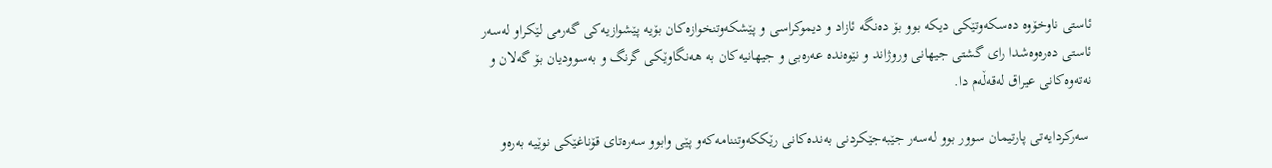ئاستی ناوخۆوه‌ ده‌سكه‌وتێكی دیكه‌ بوو بۆ ده‌نگه‌ ئازاد و دیموكراسی و پێشكه‌وتنخوازه‌كان بۆیه‌ پێشوازیه‌كی گه‌رمی لێكراو له‌سه‌ر ئاستی ده‌ره‌وه‌شدا رای گشتی جیهانی وروژاند و نێوه‌نده‌ عه‌ره‌بی و جیهانیه‌كان به‌ هه‌نگاوێكی گرنگ و به‌سوودیان بۆ گه‌لان و نه‌ته‌وه‌كانی عیراق له‌قه‌ڵه‌م دا.

 سه‌ركردایه‌تی پارتیمان سوور بوو له‌سه‌ر جێبه‌جێكردنی به‌نده‌كانی رێككه‌وتننامه‌كه‌و پێی وابوو سه‌ره‌تای قۆناغێكی نوێیه‌ به‌ره‌و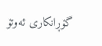گۆڕانكاری ئه‌وتۆ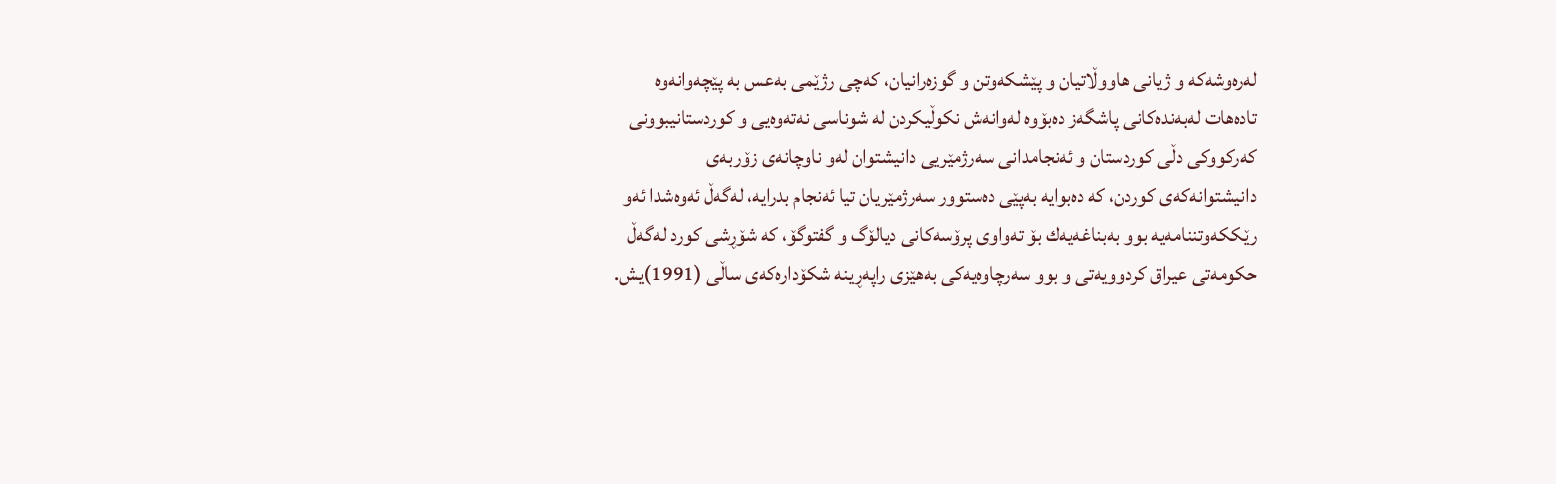له‌ره‌وشه‌كه‌ و ژیانی هاووڵاتیان و پێشكه‌وتن و گوزه‌رانیان، كه‌چی رژێمی به‌عس به‌ پێچه‌وانه‌وه‌ تاده‌هات له‌به‌نده‌كانی پاشگه‌ز ده‌بۆوه‌ له‌وانه‌ش نكوڵیكردن له‌ شوناسی نه‌ته‌وه‌یی و كوردستانیبوونی كه‌ركووكی دڵی كوردستان و ئه‌نجامدانی سه‌رژمێریی دانیشتوان له‌و ناوچانه‌ی زۆربه‌ی دانیشتوانه‌كه‌ی كوردن، كه‌ ده‌بوایه‌ به‌پێی ده‌ستوور سه‌رژمێریان تیا ئه‌نجام بدرایه‌، له‌گه‌ڵ ئه‌وه‌شدا ئه‌و رێككه‌وتننامه‌یه‌ بوو به‌بناغه‌یه‌ك بۆ ته‌واوی پرۆسه‌كانی دیالۆگ و گفتوگۆ، كه‌ شۆڕشی كورد له‌گه‌ڵ حكومه‌تی عیراق كردوویه‌تی و بوو سه‌رچاوه‌یه‌كی به‌هێزی راپه‌ڕینه‌ شكۆداره‌كه‌ی ساڵی (1991)یش.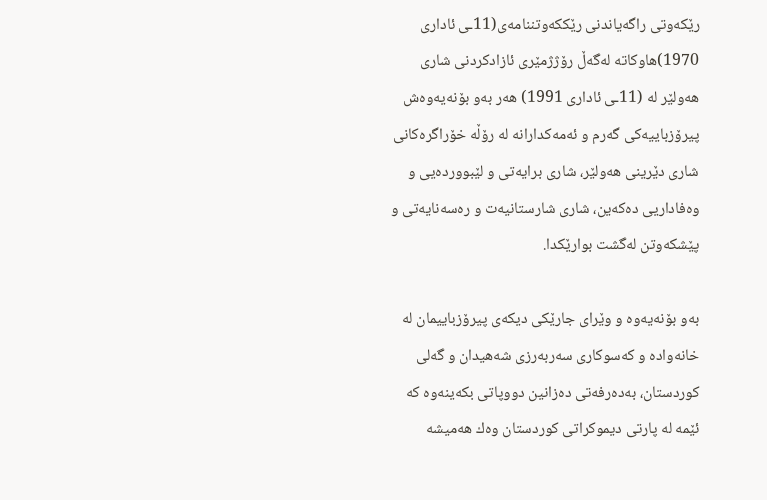رێكه‌وتی راگه‌یاندنی رێككه‌وتننامه‌ی(11ـی ئاداری 1970)هاوكاته‌ له‌گه‌ڵ رۆژژمێری ئازادكردنی شاری هه‌ولێر له‌ (11ـی ئاداری 1991) هه‌ر به‌و بۆنه‌یه‌وه‌ش پیرۆزباییه‌كی گه‌رم و ئه‌مه‌كدارانه‌ له‌ رۆڵه‌ خۆراگره‌كانی شاری دێرینی هه‌ولێر، شاری برایه‌تی و لێبوورده‌یی و وه‌فاداریی ده‌كه‌ین، شاری شارستانیه‌ت و ره‌سه‌نایه‌تی و پێشكه‌وتن له‌گشت بوارێكدا.

به‌و بۆنه‌یه‌وه‌ و وێرای جارێكی دیكه‌ی پیرۆزباییمان له‌ خانه‌واده‌ و كه‌سوكاری سه‌ربه‌رزی شه‌هیدان و گه‌لی كوردستان، به‌ده‌رفه‌تی ده‌زانین دووپاتی بكه‌ینه‌وه‌ كه‌  ئێمه‌ له‌ پارتی دیموكراتی كوردستان وه‌ك هه‌میشه‌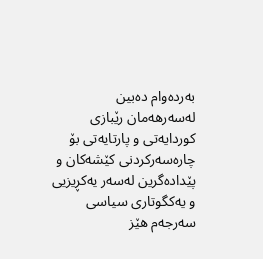به‌رده‌وام ده‌بین له‌سه‌رهه‌مان رێبازی كوردایه‌تی و پارتایه‌تی بۆ چاره‌سه‌ركردنی كێشه‌كان و پێداده‌گرین له‌سه‌ر یه‌كڕیزیی و یه‌كگوتاری سیاسی سه‌رجه‌م هێز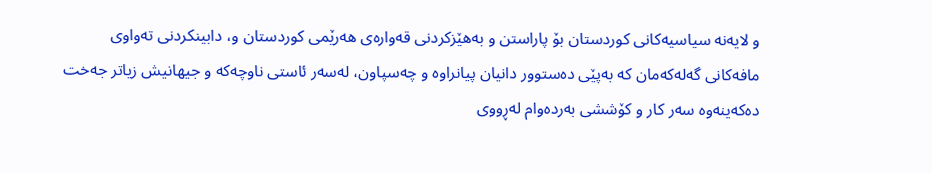و لایه‌نه‌ سیاسیه‌كانی كوردستان بۆ پاراستن و به‌ھێزكردنی قه‌واره‌ی ھه‌رێمی كوردستان و، دابینكردنی ته‌واوی مافه‌كانی گه‌له‌كه‌مان كه‌ به‌پێی ده‌ستوور دانیان پیانراوه‌ و چه‌سپاون، له‌سه‌ر ئاستی ناوچه‌كه‌ و جیهانیش زیاتر جه‌خت ده‌كه‌ینه‌وه‌ سه‌ر كار و كۆششی به‌رده‌وام له‌ڕووی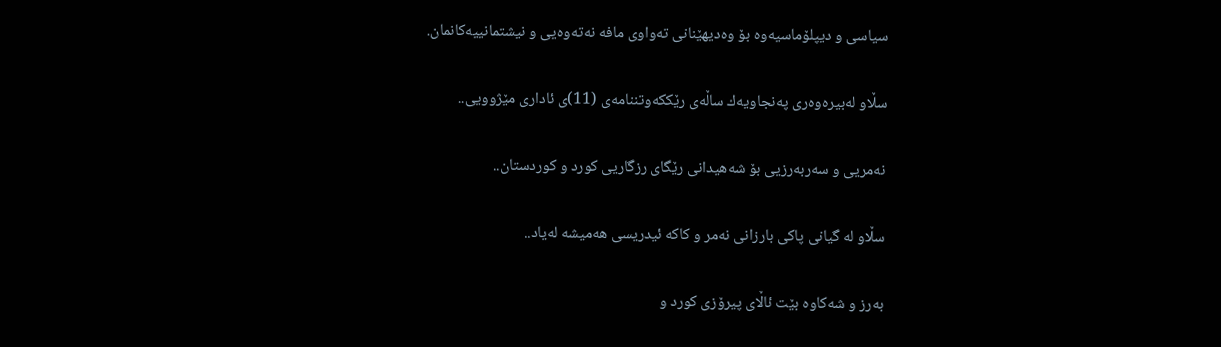سیاسی و دیپلۆماسیه‌وه‌ بۆ وه‌دیھێنانی ته‌واوی مافه‌ نه‌ته‌وه‌یی و نیشتمانییه‌كانمان.

سڵاو له‌بیره‌وه‌ری په‌نجاویه‌ك ساڵه‌ی رێككه‌وتننامه‌ی (11)ی ئاداری مێژوویی..

نه‌مریی و سه‌ربه‌رزیی بۆ شه‌هیدانی رێگای رزگاریی كورد و كوردستان..

سڵاو له‌ گیانی پاكی بارزانی نه‌مر و كاكه‌ ئیدریسی هه‌میشه‌ له‌یاد..

به‌رز و شه‌كاوه‌ بێت ئاڵای پیرۆزی كورد و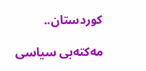كوردستان..

مه‌كته‌بی سیاسی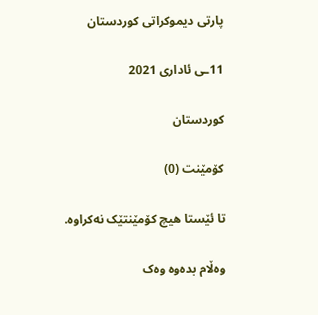پارتی دیموكراتی كوردستان

11ـی ئاداری 2021

کوردستان

کۆمێنت (0)

تا ئێستا هیچ کۆمێنتێک نەکراوە.

وەڵام بدەوە وەک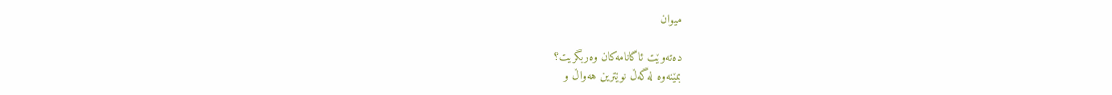میوان

دەتەوێت ئاگانامەکان وەربگریت؟
بمێنەوە لەگەڵ نوێترین هەواڵ و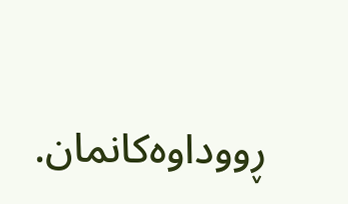ڕووداوەکانمان.